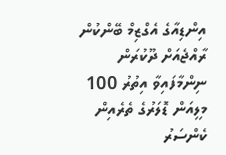އިންޑިއާގެ އެގްޒިމް ބޭންކުން ރާއްޖެއަށް ދޫކުރަން ނިންމާފައިވާ އިތުރު 100 މިލިއަން ޑޮލަރުގެ ތެރެއިން ކެންސަރު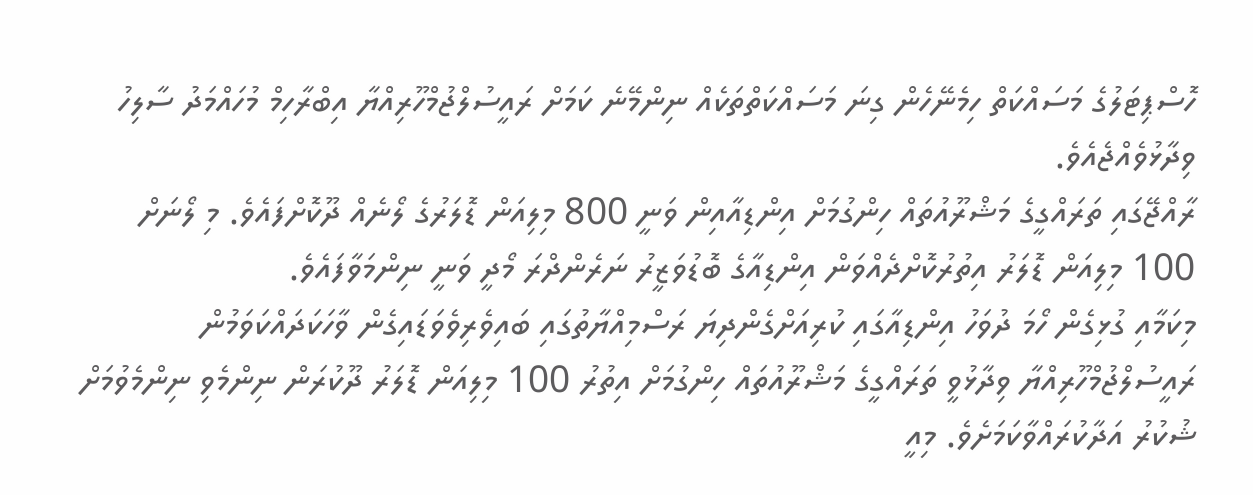ހޮސްޕިޓަލުގެ މަސައްކަތް ހިމެނޭހެން ގިނަ މަސައްކަތްތަކެއް ނިންމޭނެ ކަމަށް ރައީސުލްޖުމްހޫރިއްޔާ އިބްރާހިމް މުހައްމަދު ސާލިހު ވިދާޅުވެއްޖެއެވެ.
ރާއްޖޭގައި ތަރައްގީގެ މަޝްރޫއުތައް ހިންގުމަށް އިންޑިއާއިން ވަނީ 800 މިލިއަން ޑޮލަރުގެ ލޯނެއް ދޫކޮށްފައެވެ. މި ލޯނަށް 100 މިލިއަން ޑޮލަރު އިތުރުކޮށްދެއްވަން އިންޑިއާގެ ބޮޑުވަޒީރު ނަރެންދްރަ މޯދީ ވަނީ ނިންމަވާފައެވެ.
މިކަމާއި ގުޅިގެން ހޯމަ ދުވަހު އިންޑިއާގައި ކުރިއަށްގެންދިޔަ ރަސްމިއްޔާތުގައި ބައިވެރިވެވަޑައިގެން ވާހަކަދައްކަވަމުން ރައީސުލްޖުމްހޫރިއްޔާ ވިދާޅުވީ ތަރައްގީގެ މަޝްރޫއުތައް ހިންގުމަށް އިތުރު 100 މިލިއަން ޑޮލަރު ދޫކުރަން ނިންމެވި ނިންމެވުމަށް ޝުކުރު އަދާކުރައްވާކަމަށެވެ. މިއީ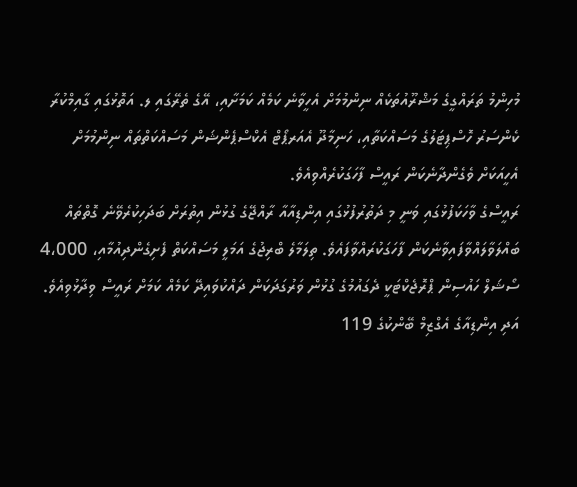މުހިންމު ތަރައްގީގެ މަޝްރޫއުތަކެއް ނިންމުމަށް އެހީވާނެ ކަމެއް ކަމަށާއި، އޭގެ ތެރޭގައި ލ. އަތޮޅުގައި ގާއިމްކުރާ ކެންސަރު ހޮސްޕިޓަލުގެ މަސައްކަތާއި، ހަނިމާދޫ އެއަރޕޯޓް އެކްސްޕެންޝަން މަސައްކަތްތައް ނިންމުމަށް އެހީއަކަށް ވެގެންދާނެކަން ރައީސް ފާހަގަކުރެއްވިއެވެ.
ރައީސްގެ ވާހަކަފުޅުގައި ވަނީ މި ދަތުރުފުޅުގައި އިންޑިއާއާ ރާއްޖޭގެ ގުޅުން އިތުރަށް ބަދަހިކުރެވޭނެ ގޮތްތައް ބައްލަވާލައްވާފައިވާނެކަން ފާހަގަކުރައްވާފައެވެ. ތިލަމާލެ ބްރިޖުގެ އަމަލީ މަސައްކަތް ފެށިގެންދިއުމާއި، 4،000 ސޯޝަލް ހައުސިން ޕްރޮޖެކްޓަކީ ދެގައުމުގެ ގުޅުން ވަރުގަދަކަން ދައްކުވައިދޭ ކަމެއް ކަމަށް ރައީސް ވިދާޅުވިއެވެ. އަދި އިންޑިއާގެ އެގްޒިމް ބޭންކުގެ 119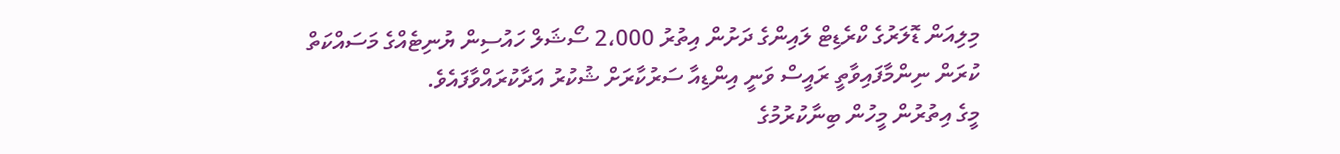މިލިއަން ޑޮލަރުގެ ކްރެޑިޓް ލައިންގެ ދަށުން އިތުރު 2،000 ސޯޝަލް ހައުސިން ޔުނިޓެއްގެ މަސައްކަތް ކުރަން ނިންމާފައިވާތީ ރައީސް ވަނީ އިންޑިއާ ސަރުކާރަށް ޝުކުރު އަދާކުރައްވާފައެވެ.
މީގެ އިތުރުން މީހުން ބިނާކުރުމުގެ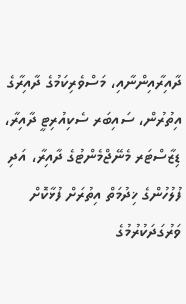ދާއިރާއިންނާއި، މަސްވެރިކަމުގެ ދާއިރާގެ އިތުރުން، ސައިބަރ ސެކިއުރިޓީ ދާއިރާ، ޑިޒާސްޓަރ މެނޭޖްމެންޓުގެ ދާއިރާ، އަދި ފުލުހުންގެ ޚިދުމަތް އިތުރަށް ފުޅާކޮށް ވަރުގަދަކުރުމުގެ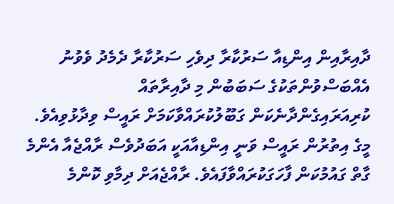ދާއިރާއިން އިންޑިއާ ސަރުކާރާ ދިވެހި ސަރުކާރާ ދެމެދު ވެވުނު އެއްބަސްވުންތަކުގެ ސަބަބުން މި ދާއިރާތައް ކުރިއަރައިގެންދާނެކަން ގަބޫލުކުރައްވާކަމަށް ރައީސް ވިދާޅުވިއެވެ.
މީގެ އިތުރުން ރައީސް ވަނީ އިންޑިއާއަކީ އަބަދުވެސް ރާއްޖެއާ އެންމެ ގާތް ގައުމުކަން ފާހަގަކުރައްވާފައެވެ. ރާއްޖެއަށް ދިމާވި ކޮންމެ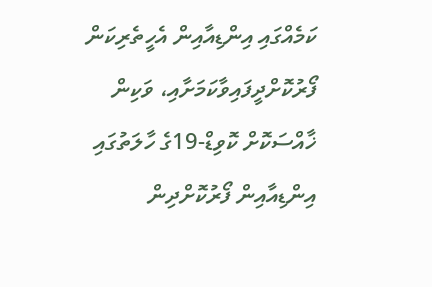ކަމެއްގައި އިންޑިއާއިން އެހީތެރިކަން ފޯރުކޮށްދީފައިވާކަމަށާއި، ވަކިން ޚާއްސަކޮށް ކޮވިޑް-19ގެ ހާލަތުގައި އިންޑިއާއިން ފޯރުކޮށްދިން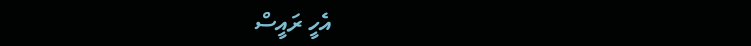އެހީ ރައީސް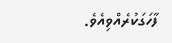ފާހަގަކުރެއްވިއެވެ.